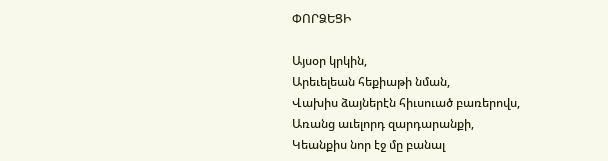ՓՈՐՁԵՑԻ

Այսօր կրկին,
Արեւելեան հեքիաթի նման,
Վախիս ձայներէն հիւսուած բառերովս,
Առանց աւելորդ զարդարանքի,
Կեանքիս նոր էջ մը բանալ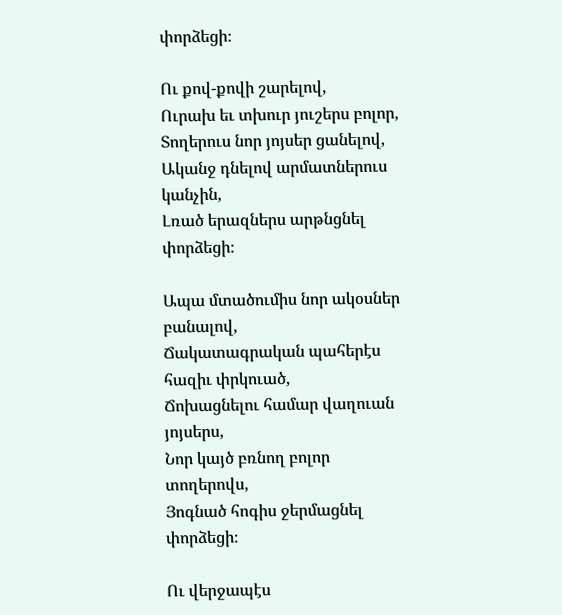փորձեցի։

Ու քով-քովի շարելով,
Ուրախ եւ տխուր յուշերս բոլոր,
Տողերուս նոր յոյսեր ցանելով,
Ականջ դնելով արմատներուս կանչին,
Լռած երազներս արթնցնել փորձեցի։

Ապա մտածումիս նոր ակօսներ բանալով,
Ճակատագրական պահերէս հազիւ փրկուած,
Ճոխացնելու համար վաղուան յոյսերս,
Նոր կայծ բռնող բոլոր տողերովս,
Յոգնած հոգիս ջերմացնել փորձեցի։

Ու վերջապէս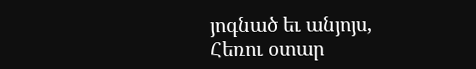յոգնած եւ անյոյս,
Հեռու օտար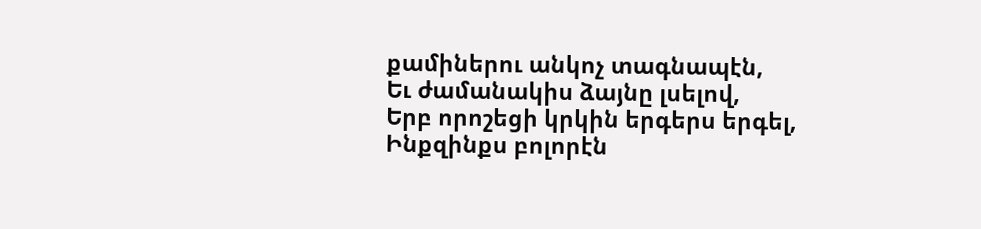քամիներու անկոչ տագնապէն,
Եւ ժամանակիս ձայնը լսելով,
Երբ որոշեցի կրկին երգերս երգել,
Ինքզինքս բոլորէն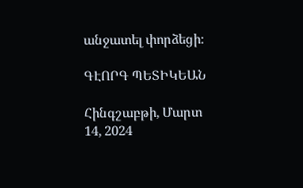անջատել փորձեցի։

ԳԷՈՐԳ ՊԵՏԻԿԵԱՆ

Հինգշաբթի, Մարտ 14, 2024